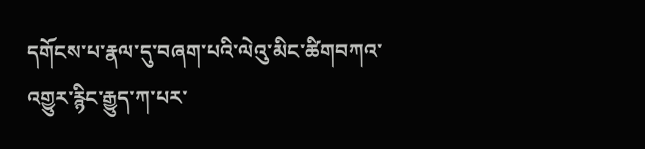དགོངས་པ་རྣལ་དུ་བཞག་པའི་ལེའུ་མིང་ཚིགབཀའ་འགྱུར་རྙིང་རྒྱུད་ཀ་པར་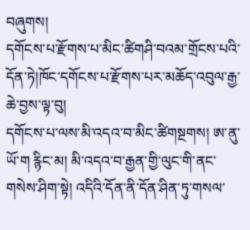བཞུགས།
དགོངས་པ་རྫོགས་པ་མིང་ཚིགཤི་བའམ་གྲོངས་པའི་དོན་ཏེ།ཁོང་དགོངས་པ་རྫོགས་པར་མཆོད་འབུལ་རྒྱ་ཆེ་བྱས་ལྟ་བུ།
དགོངས་པ་ལས་མི་འདའ་བ་མིང་ཚིགསྔགས། ཨ་ནུ་ཡོ་ག རྙིང་མ། མི་འདའ་བ་རྒྱན་གྱི་ལུང་གི་ནང་གསེས་ཤིག་སྟེ། འདིའི་དོན་ནི་དོན་ཤིན་ཏུ་གསལ་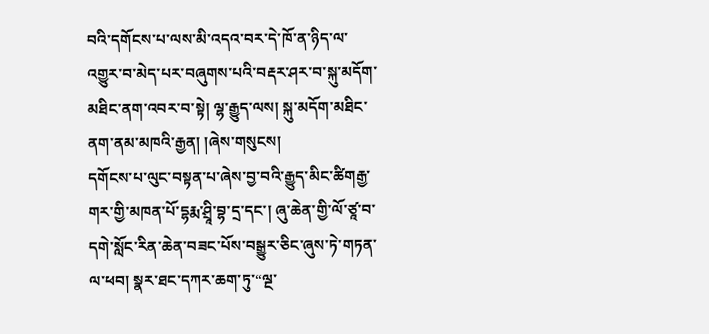བའི་དགོངས་པ་ལས་མི་འདའ་བར་དེ་ཁོ་ན་ཉིད་ལ་འགྱུར་བ་མེད་པར་བཞུགས་པའི་བརྡར་ཤར་བ་སྐུ་མདོག་མཐིང་ནག་འབར་བ་སྟེ། ལྷ་རྒྱུད་ལས། སྐུ་མདོག་མཐིང་ནག་ནམ་མཁའི་རྒྱན། །ཞེས་གསུངས།
དགོངས་པ་ལུང་བསྟན་པ་ཞེས་བྱ་བའི་རྒྱུད་མིང་ཚིགརྒྱ་གར་གྱི་མཁན་པོ་དྷརྨ་ཤྲཱི་བྷ་དྲ་དང་། ཞུ་ཆེན་གྱི་ལོ་ཙཱ་བ་དགེ་སློང་རིན་ཆེན་བཟང་པོས་བསྒྱུར་ཅིང་ཞུས་ཏེ་གཏན་ལ་ཕབ། སྣར་ཐང་དཀར་ཆག་ཏུ་“ལྔ་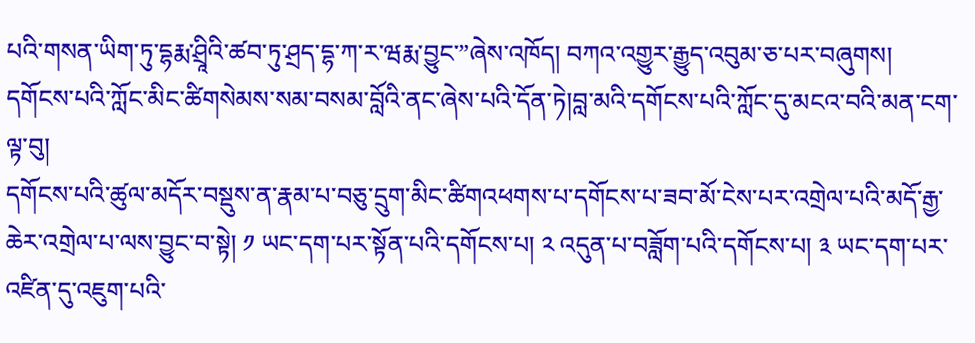པའི་གསན་ཡིག་ཏུ་དྷརྨ་ཤྲཱིའི་ཚབ་ཏུ་ཤྲད་དྷ་ཀ་ར་ཝརྨ་བྱུང་”ཞེས་འཁོད། བཀའ་འགྱུར་རྒྱུད་འབུམ་ཅ་པར་བཞུགས།
དགོངས་པའི་ཀློང་མིང་ཚིགསེམས་སམ་བསམ་བློའི་ནང་ཞེས་པའི་དོན་ཏེ།བླ་མའི་དགོངས་པའི་ཀློང་དུ་མངའ་བའི་མན་ངག་ལྟ་བུ།
དགོངས་པའི་ཚུལ་མདོར་བསྡུས་ན་རྣམ་པ་བཅུ་དྲུག་མིང་ཚིགའཕགས་པ་དགོངས་པ་ཟབ་མོ་ངེས་པར་འགྲེལ་པའི་མདོ་རྒྱ་ཆེར་འགྲེལ་པ་ལས་བྱུང་བ་སྟེ། ༡ ཡང་དག་པར་སྟོན་པའི་དགོངས་པ། ༢ འདུན་པ་བཟློག་པའི་དགོངས་པ། ༣ ཡང་དག་པར་འཛིན་དུ་འཇུག་པའི་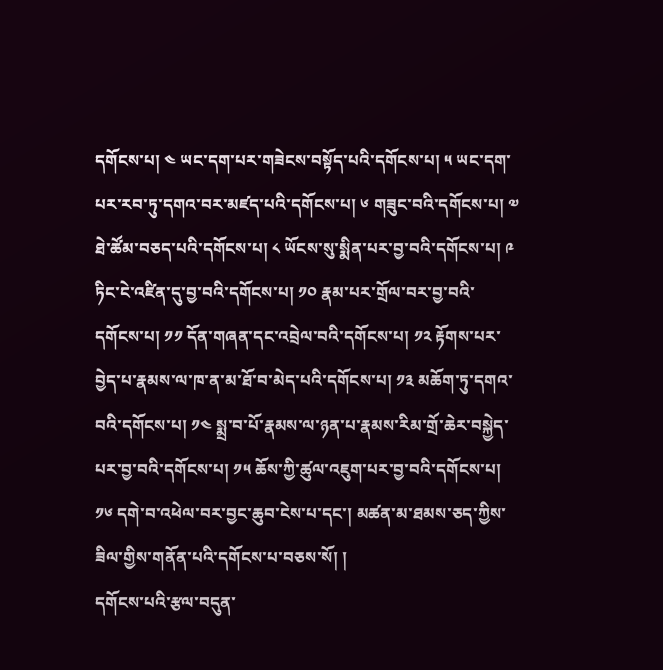དགོངས་པ། ༤ ཡང་དག་པར་གཟེངས་བསྟོད་པའི་དགོངས་པ། ༥ ཡང་དག་པར་རབ་ཏུ་དགའ་བར་མཛད་པའི་དགོངས་པ། ༦ གཟུང་བའི་དགོངས་པ། ༧ ཐེ་ཚོམ་བཅད་པའི་དགོངས་པ། ༨ ཡོངས་སུ་སྨིན་པར་བྱ་བའི་དགོངས་པ། ༩ ཏིང་ངེ་འཛིན་དུ་བྱ་བའི་དགོངས་པ། ༡༠ རྣམ་པར་གྲོལ་བར་བྱ་བའི་དགོངས་པ། ༡༡ དོན་གཞན་དང་འབྲེལ་བའི་དགོངས་པ། ༡༢ རྟོགས་པར་བྱེད་པ་རྣམས་ལ་ཁ་ན་མ་ཐོ་བ་མེད་པའི་དགོངས་པ། ༡༣ མཆོག་ཏུ་དགའ་བའི་དགོངས་པ། ༡༤ སྨྲ་བ་པོ་རྣམས་ལ་ཉན་པ་རྣམས་རིམ་གྲོ་ཆེར་བསྐྱེད་པར་བྱ་བའི་དགོངས་པ། ༡༥ ཆོས་ཀྱི་ཚུལ་འཇུག་པར་བྱ་བའི་དགོངས་པ། ༡༦ དགེ་བ་འཕེལ་བར་བྱང་ཆུབ་ངེས་པ་དང་། མཚན་མ་ཐམས་ཅད་ཀྱིས་ཟིལ་གྱིས་གནོན་པའི་དགོངས་པ་བཅས་སོ། །
དགོངས་པའི་རྩལ་བདུན་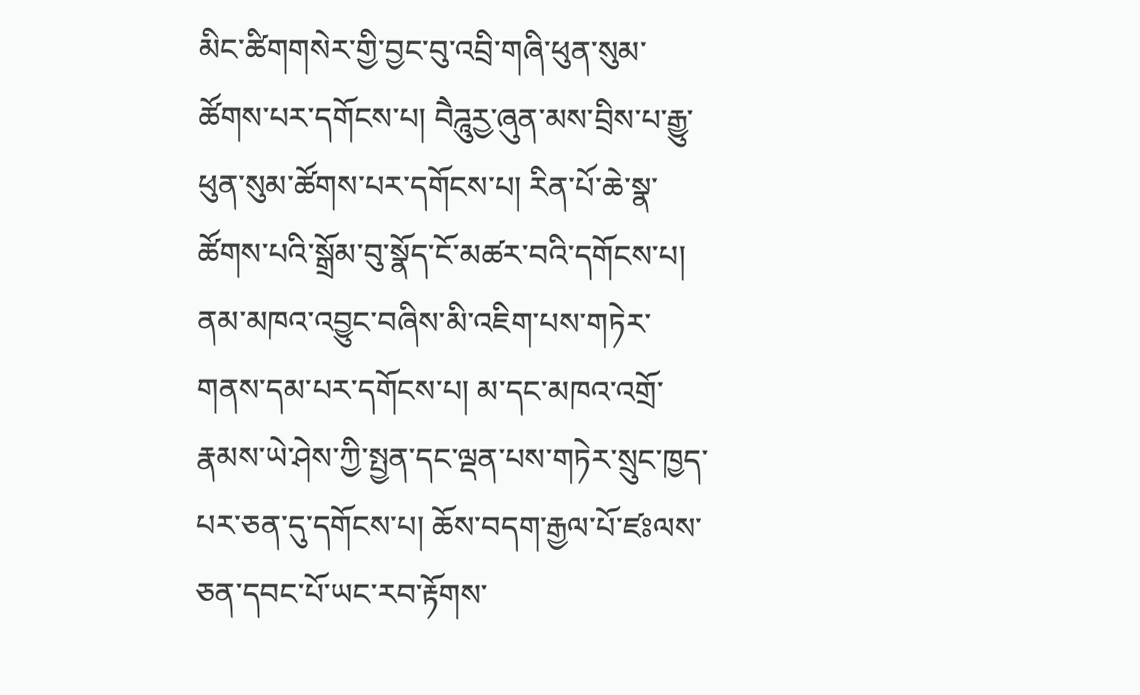མིང་ཚིགགསེར་གྱི་བྱང་བུ་འབྲི་གཞི་ཕུན་སུམ་ཚོགས་པར་དགོངས་པ། བཻཌཱུརྱ་ཞུན་མས་བྲིས་པ་རྒྱུ་ཕུན་སུམ་ཚོགས་པར་དགོངས་པ། རིན་པོ་ཆེ་སྣ་ཚོགས་པའི་སྒྲོམ་བུ་སྣོད་ངོ་མཚར་བའི་དགོངས་པ། ནམ་མཁའ་འབྱུང་བཞིས་མི་འཇིག་པས་གཏེར་གནས་དམ་པར་དགོངས་པ། མ་དང་མཁའ་འགྲོ་རྣམས་ཡེ་ཤེས་ཀྱི་སྤྱན་དང་ལྡན་པས་གཏེར་སྲུང་ཁྱད་པར་ཅན་དུ་དགོངས་པ། ཆོས་བདག་རྒྱལ་པོ་ཛཿལས་ཅན་དབང་པོ་ཡང་རབ་རྟོགས་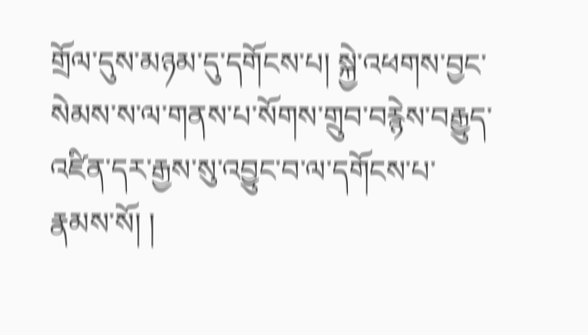གྲོལ་དུས་མཉམ་དུ་དགོངས་པ། སྐྱེ་འཕགས་བྱང་སེམས་ས་ལ་གནས་པ་སོགས་གྲུབ་བརྙེས་བརྒྱུད་འཛིན་དར་རྒྱས་སུ་འབྱུང་བ་ལ་དགོངས་པ་རྣམས་སོ། །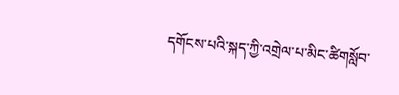དགོངས་པའི་སྐད་ཀྱི་འགྲེལ་པ་མིང་ཚིགསློབ་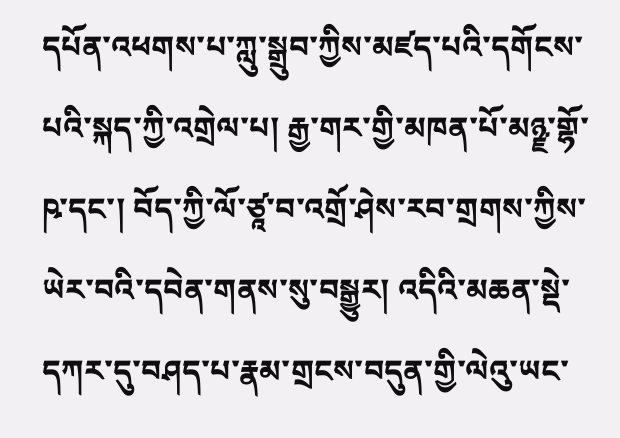དཔོན་འཕགས་པ་ཀླུ་སྒྲུབ་ཀྱིས་མཛད་པའི་དགོངས་པའི་སྐད་ཀྱི་འགྲེལ་པ། རྒྱ་གར་གྱི་མཁན་པོ་མཉྫ་གྷོ་ཥ་དང་། བོད་ཀྱི་ལོ་ཙཱ་བ་འགྲོ་ཤེས་རབ་གྲགས་ཀྱིས་ཡེར་བའི་དབེན་གནས་སུ་བསྒྱུར། འདིའི་མཆན་སྡེ་དཀར་དུ་བཤད་པ་རྣམ་གྲངས་བདུན་གྱི་ལེའུ་ཡང་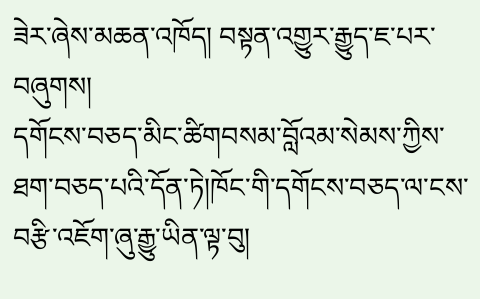ཟེར་ཞེས་མཆན་འཁོད། བསྟན་འགྱུར་རྒྱུད་ཇ་པར་བཞུགས།
དགོངས་བཅད་མིང་ཚིགབསམ་བློའམ་སེམས་ཀྱིས་ཐག་བཅད་པའི་དོན་ཏེ།ཁོང་གི་དགོངས་བཅད་ལ་ངས་བརྩི་འཇོག་ཞུ་རྒྱུ་ཡིན་ལྟ་བུ།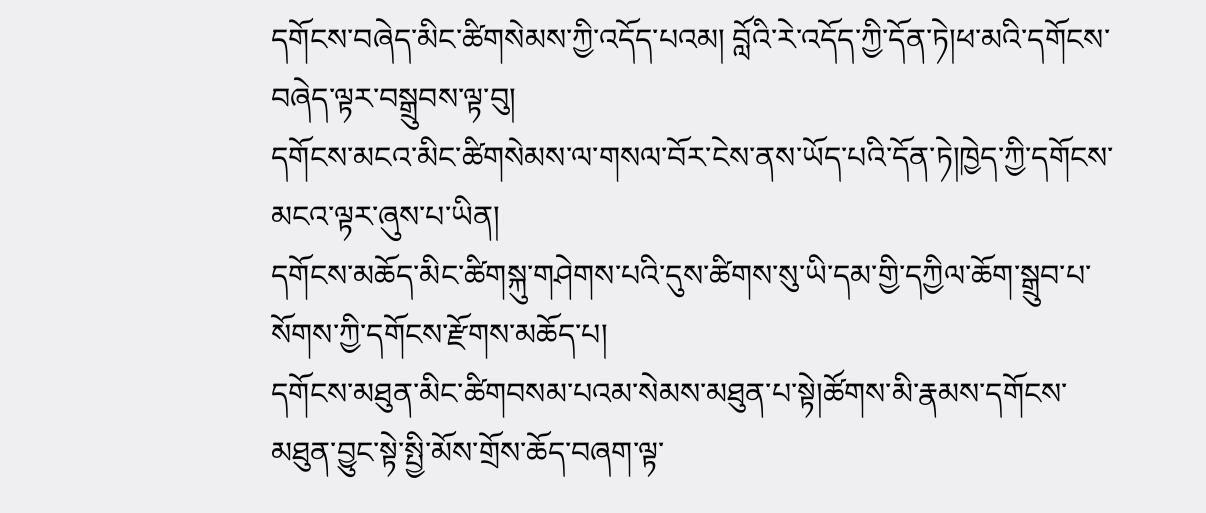དགོངས་བཞེད་མིང་ཚིགསེམས་ཀྱི་འདོད་པའམ། བློའི་རེ་འདོད་ཀྱི་དོན་ཏེ།ཕ་མའི་དགོངས་བཞེད་ལྟར་བསྒྲུབས་ལྟ་བུ།
དགོངས་མངའ་མིང་ཚིགསེམས་ལ་གསལ་བོར་ངེས་ནས་ཡོད་པའི་དོན་ཏེ།ཁྱེད་ཀྱི་དགོངས་མངའ་ལྟར་ཞུས་པ་ཡིན།
དགོངས་མཆོད་མིང་ཚིགསྐུ་གཤེགས་པའི་དུས་ཚིགས་སུ་ཡི་དམ་གྱི་དཀྱིལ་ཆོག་སྒྲུབ་པ་སོགས་ཀྱི་དགོངས་རྫོགས་མཆོད་པ།
དགོངས་མཐུན་མིང་ཚིགབསམ་པའམ་སེམས་མཐུན་པ་སྟེ།ཚོགས་མི་རྣམས་དགོངས་མཐུན་བྱུང་སྟེ་སྤྱི་མོས་གྲོས་ཆོད་བཞག་ལྟ་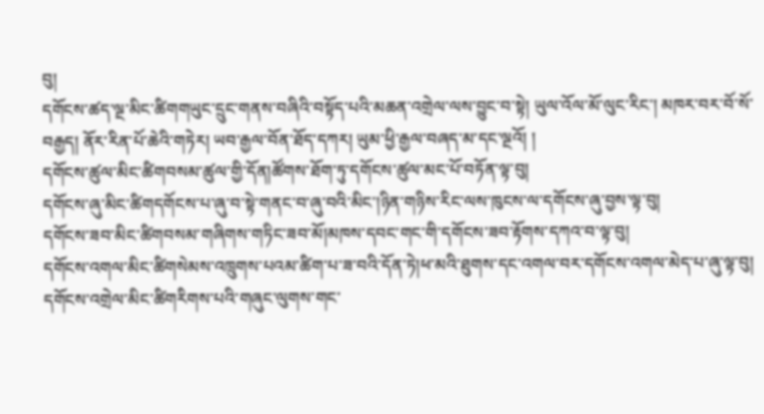བུ།
དགོངས་ཚད་ལྔ་མིང་ཚིགགཡུང་དྲུང་གནས་བཞིའི་བསྟོད་པའི་མཆན་འགྲེལ་ལས་བྱུང་བ་སྟེ། ཡུལ་འོལ་མོ་ལུང་རིང་། མཁར་བར་བོ་སོ་བརྒྱད། ནོར་རིན་པོ་ཆེའི་གཏེར། ཡབ་རྒྱལ་བོན་ཐོད་དཀར། ཡུམ་ཕྱི་རྒྱལ་བཞད་མ་དང་ལྔའོ། །
དགོངས་ཚུལ་མིང་ཚིགབསམ་ཚུལ་གྱི་དོན།ཚོགས་ཐོག་ཏུ་དགོངས་ཚུལ་མང་པོ་བཏོན་ལྟ་བུ།
དགོངས་ཞུ་མིང་ཚིགདགོངས་པ་ཞུ་བ་སྟེ་གནང་བ་ཞུ་བའི་མིང་།ཉིན་གཉིས་རིང་ལས་ཁུངས་ལ་དགོངས་ཞུ་བྱས་ལྟ་བུ།
དགོངས་ཟབ་མིང་ཚིགབསམ་གཞིགས་གཏིང་ཟབ་མོ།མཁས་དབང་གང་གི་དགོངས་ཟབ་རྟོགས་དཀའ་བ་ལྟ་བུ།
དགོངས་འགལ་མིང་ཚིགསེམས་འཁྲུགས་པའམ་ཚིག་པ་ཟ་བའི་དོན་ཏེ།ཕ་མའི་ཐུགས་དང་འགལ་བར་དགོངས་འགལ་མེད་པ་ཞུ་ལྟ་བུ།
དགོངས་འགྲེལ་མིང་ཚིགརིགས་པའི་གཞུང་ལུགས་གང་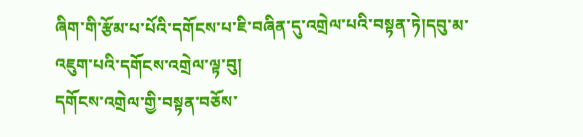ཞིག་གི་རྩོམ་པ་པོའི་དགོངས་པ་ཇི་བཞིན་དུ་འགྲེལ་པའི་བསྟན་ཏེ།དབུ་མ་འཇུག་པའི་དགོངས་འགྲེལ་ལྟ་བུ།
དགོངས་འགྲེལ་གྱི་བསྟན་བཅོས་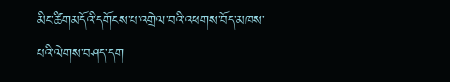མིང་ཚིགམདོའི་དགོངས་པ་འགྲེལ་བའི་འཕགས་བོད་མཁས་པའི་ལེགས་བཤད་དག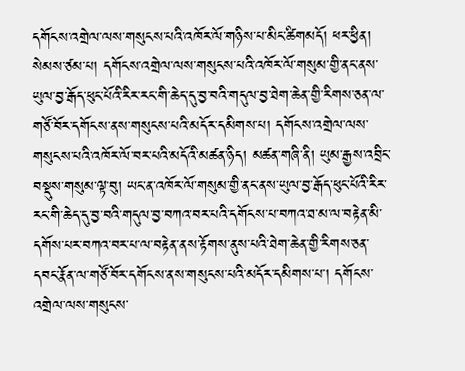དགོངས་འགྲེལ་ལས་གསུངས་པའི་འཁོར་ལོ་གཉིས་པ་མིང་ཚིགམདོ། ཕར་ཕྱིན། སེམས་ཙམ་པ། དགོངས་འགྲེལ་ལས་གསུངས་པའི་འཁོར་ལོ་གསུམ་གྱི་ནང་ནས་ཡུལ་བྱ་རྒོད་ཕུང་པོའི་རིར་རང་གི་ཆེད་དུ་བྱ་བའི་གདུལ་བྱ་ཐེག་ཆེན་གྱི་རིགས་ཅན་ལ་གཙོ་བོར་དགོངས་ནས་གསུངས་པའི་མདོར་དམིགས་པ། དགོངས་འགྲེལ་ལས་གསུངས་པའི་འཁོར་ལོ་བར་པའི་མདོའི་མཚན་ཉིད། མཚན་གཞི་ནི། ཡུམ་རྒྱས་འབྲིང་བསྡུས་གསུམ་ལྟ་བུ། ཡང་ན་འཁོར་ལོ་གསུམ་གྱི་ནང་ནས་ཡུལ་བྱ་རྒོད་ཕུང་པོའི་རིར་རང་གི་ཆེད་དུ་བྱ་བའི་གདུལ་བྱ་བཀའ་བར་པའི་དགོངས་པ་བཀའ་ཐ་མ་ལ་བརྟེན་མི་དགོས་པར་བཀའ་བར་པ་ལ་བརྟེན་ནས་རྟོགས་ནུས་པའི་ཐེག་ཆེན་གྱི་རིགས་ཅན་དབང་རྣོན་ལ་གཙོ་བོར་དགོངས་ནས་གསུངས་པའི་མདོར་དམིགས་པ་། དགོངས་འགྲེལ་ལས་གསུངས་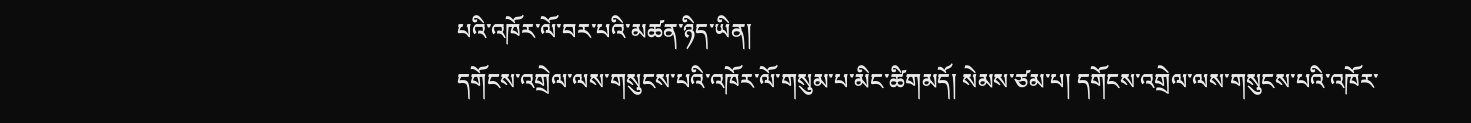པའི་འཁོར་ལོ་བར་པའི་མཚན་ཉིད་ཡིན།
དགོངས་འགྲེལ་ལས་གསུངས་པའི་འཁོར་ལོ་གསུམ་པ་མིང་ཚིགམདོ། སེམས་ཙམ་པ། དགོངས་འགྲེལ་ལས་གསུངས་པའི་འཁོར་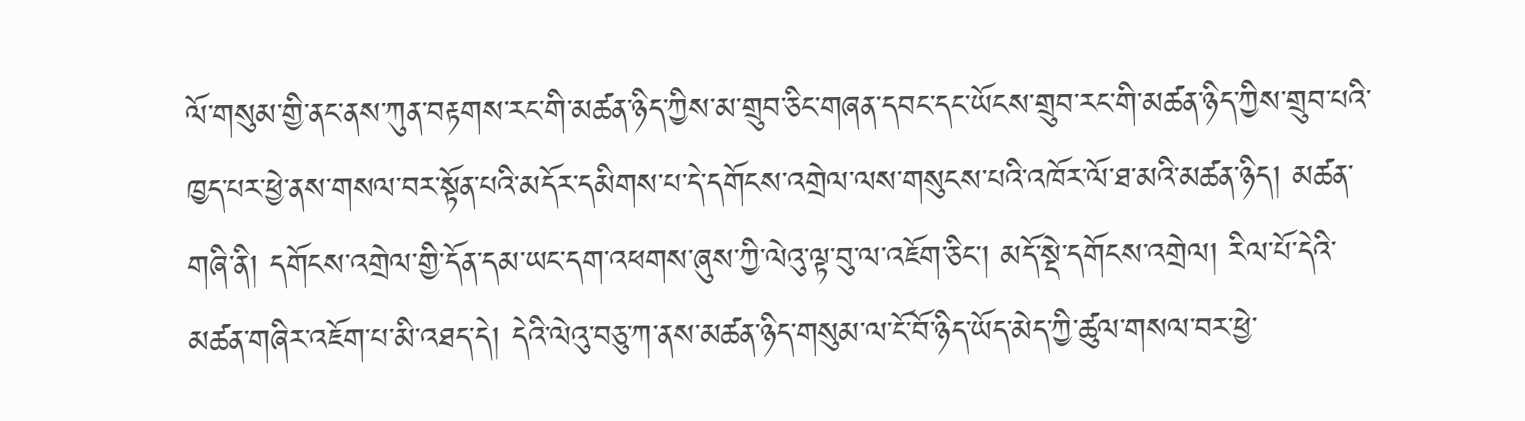ལོ་གསུམ་གྱི་ནང་ནས་ཀུན་བརྟགས་རང་གི་མཚན་ཉིད་ཀྱིས་མ་གྲུབ་ཅིང་གཞན་དབང་དང་ཡོངས་གྲུབ་རང་གི་མཚན་ཉིད་ཀྱིས་གྲུབ་པའི་ཁྱད་པར་ཕྱེ་ནས་གསལ་བར་སྟོན་པའི་མདོར་དམིགས་པ་དེ་དགོངས་འགྲེལ་ལས་གསུངས་པའི་འཁོར་ལོ་ཐ་མའི་མཚན་ཉིད། མཚན་གཞི་ནི། དགོངས་འགྲེལ་གྱི་དོན་དམ་ཡང་དག་འཕགས་ཞུས་ཀྱི་ལེའུ་ལྟ་བུ་ལ་འཇོག་ཅིང། མདོ་སྡེ་དགོངས་འགྲེལ། རིལ་པོ་དེའི་མཚན་གཞིར་འཇོག་པ་མི་འཐད་དེ། དེའི་ལེའུ་བཅུ་ཀ་ནས་མཚན་ཉིད་གསུམ་ལ་ངོ་བོ་ཉིད་ཡོད་མེད་ཀྱི་ཚུལ་གསལ་བར་ཕྱེ་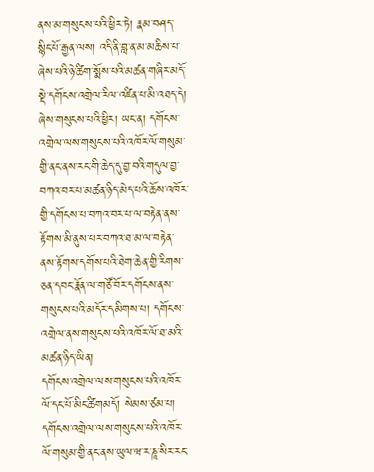ནས་མ་གསུངས་པའི་ཕྱིར་ཏེ། རྣམ་བཤད་སྙིང་པོ་རྒྱན་ལས། འདི་ནི་བླ་ན་མ་མཆིས་པ་ཞེས་པའི་ཉེ་ཚིག་སྨོས་པའི་མཚན་གཞིར་མདོ་སྡེ་དགོངས་འགྲེལ་རིལ་འཛིན་པ་མི་འཐད་དེ། ཞེས་གསུངས་པའི་ཕྱིར། ཡང་ན། དགོངས་འགྲེལ་ལས་གསུངས་པའི་འཁོར་ལོ་གསུམ་གྱི་ནང་ནས་རང་གི་ཆེད་དུ་བྱ་བའི་གདུལ་བྱ་བཀའ་བར་པ་མཚན་ཉིད་མེད་པའི་ཆོས་འཁོར་གྱི་དགོངས་པ་བཀའ་བར་པ་ལ་བརྟེན་ནས་རྟོགས་མི་ནུས་པར་བཀའ་ཐ་མ་ལ་བརྟེན་ནས་རྟོགས་དགོས་པའི་ཐེག་ཆེན་གྱི་རིགས་ཅན་དབང་རྣོན་ལ་གཙོ་བོར་དགོངས་ནས་གསུངས་པའི་མདོར་དམིགས་པ། དགོངས་འགྲེལ་ནས་གསུངས་པའི་འཁོར་ལོ་ཐ་མའི་མཚན་ཉིད་ཡིན།
དགོངས་འགྲེལ་ལས་གསུངས་པའི་འཁོར་ལོ་དང་པོ་མིང་ཚིགམདོ། སེམས་ཙམ་པ། དགོངས་འགྲེལ་ལས་གསུངས་པའི་འཁོར་ལོ་གསུམ་གྱི་ནང་ནས་ཡུལ་ཝ་ར་ཎཱ་སིར་རང་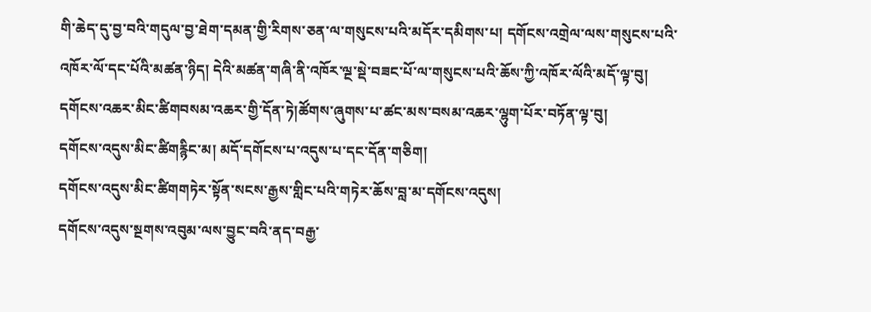གི་ཆེད་དུ་བྱ་བའི་གདུལ་བྱ་ཐེག་དམན་གྱི་རིགས་ཅན་ལ་གསུངས་པའི་མདོར་དམིགས་པ། དགོངས་འགྲེལ་ལས་གསུངས་པའི་འཁོར་ལོ་དང་པོའི་མཚན་ཉིད། དེའི་མཚན་གཞི་ནི་འཁོར་ལྔ་སྡེ་བཟང་པོ་ལ་གསུངས་པའི་ཆོས་ཀྱི་འཁོར་ལོའི་མདོ་ལྟ་བུ།
དགོངས་འཆར་མིང་ཚིགབསམ་འཆར་གྱི་དོན་ཏེ།ཚོགས་ཞུགས་པ་ཚང་མས་བསམ་འཆར་ལྷུག་པོར་བཏོན་ལྟ་བུ།
དགོངས་འདུས་མིང་ཚིགརྙིང་མ། མདོ་དགོངས་པ་འདུས་པ་དང་དོན་གཅིག།
དགོངས་འདུས་མིང་ཚིགགཏེར་སྟོན་སངས་རྒྱས་གླིང་པའི་གཏེར་ཆོས་བླ་མ་དགོངས་འདུས།
དགོངས་འདུས་སྔགས་འབུམ་ལས་བྱུང་བའི་ནད་བརྒྱ་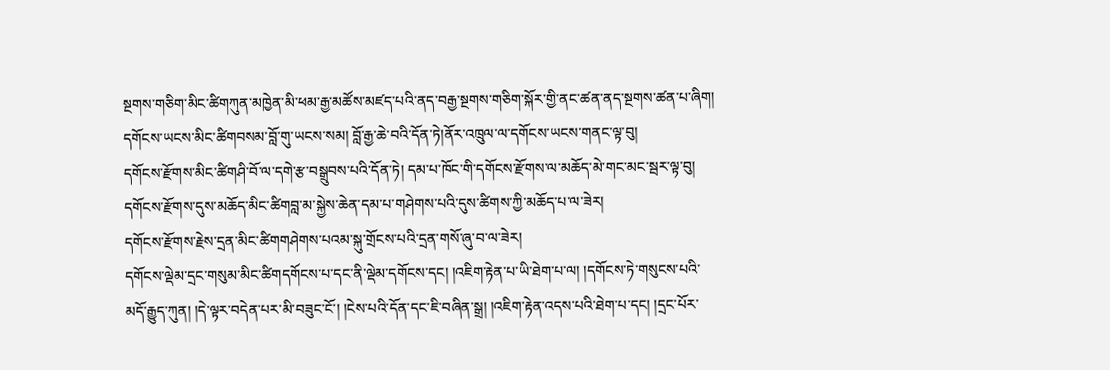སྔགས་གཅིག་མིང་ཚིགཀུན་མཁྱེན་མི་ཕམ་རྒྱ་མཚོས་མཛད་པའི་ནད་བརྒྱ་སྔགས་གཅིག་སྐོར་གྱི་ནང་ཚན་ནད་སྔགས་ཚན་པ་ཞིག།
དགོངས་ཡངས་མིང་ཚིགབསམ་བློ་གུ་ཡངས་སམ། བློ་རྒྱ་ཆེ་བའི་དོན་ཏེ།ནོར་འཁྲུལ་ལ་དགོངས་ཡངས་གནང་ལྟ་བུ།
དགོངས་རྫོགས་མིང་ཚིགཤི་བོ་ལ་དགེ་རྩ་བསྒྲུབས་པའི་དོན་ཏེ། དམ་པ་ཁོང་གི་དགོངས་རྫོགས་ལ་མཆོད་མེ་གང་མང་སྦར་ལྟ་བུ།
དགོངས་རྫོགས་དུས་མཆོད་མིང་ཚིགབླ་མ་སྐྱེས་ཆེན་དམ་པ་གཤེགས་པའི་དུས་ཚིགས་ཀྱི་མཆོད་པ་ལ་ཟེར།
དགོངས་རྫོགས་རྗེས་དྲན་མིང་ཚིགགཤེགས་པའམ་སྐུ་གྲོངས་པའི་དྲན་གསོ་ཞུ་བ་ལ་ཟེར།
དགོངས་ལྡེམ་དྲང་གསུམ་མིང་ཚིགདགོངས་པ་དང་ནི་ལྡེམ་དགོངས་དང། །འཇིག་རྟེན་པ་ཡི་ཐེག་པ་ལ། །དགོངས་ཏེ་གསུངས་པའི་མདོ་རྒྱུད་ཀུན། །དེ་ལྟར་བདེན་པར་མི་བཟུང་ངོ་། །ངེས་པའི་དོན་དང་ཇི་བཞིན་སྒྲ། །འཇིག་རྟེན་འདས་པའི་ཐེག་པ་དང། །དྲང་པོར་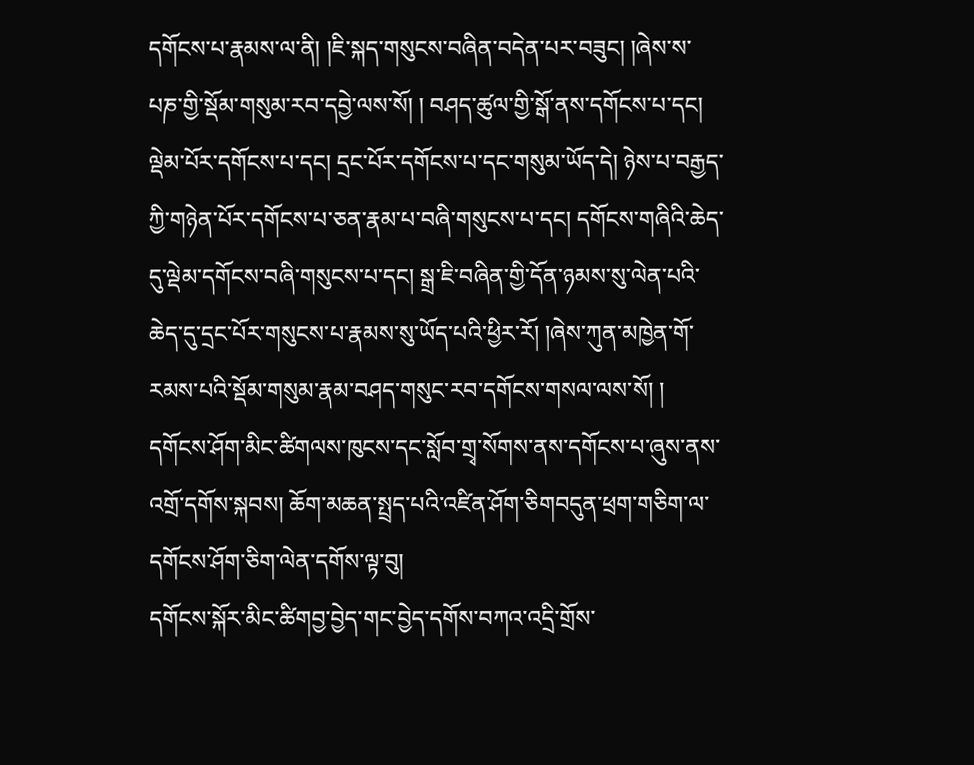དགོངས་པ་རྣམས་ལ་ནི། །ཇི་སྐད་གསུངས་བཞིན་བདེན་པར་བཟུང། །ཞེས་ས་པཎ་གྱི་སྡོམ་གསུམ་རབ་དབྱེ་ལས་སོ། ། བཤད་ཚུལ་གྱི་སྒོ་ནས་དགོངས་པ་དང། ལྡེམ་པོར་དགོངས་པ་དང། དྲང་པོར་དགོངས་པ་དང་གསུམ་ཡོད་དེ། ཉེས་པ་བརྒྱད་ཀྱི་གཉེན་པོར་དགོངས་པ་ཅན་རྣམ་པ་བཞི་གསུངས་པ་དང། དགོངས་གཞིའི་ཆེད་དུ་ལྡེམ་དགོངས་བཞི་གསུངས་པ་དང། སྒྲ་ཇི་བཞིན་གྱི་དོན་ཉམས་སུ་ལེན་པའི་ཆེད་དུ་དྲང་པོར་གསུངས་པ་རྣམས་སུ་ཡོད་པའི་ཕྱིར་རོ། །ཞེས་ཀུན་མཁྱེན་གོ་རམས་པའི་སྡོམ་གསུམ་རྣམ་བཤད་གསུང་རབ་དགོངས་གསལ་ལས་སོ། །
དགོངས་ཤོག་མིང་ཚིགལས་ཁུངས་དང་སློབ་གྲྭ་སོགས་ནས་དགོངས་པ་ཞུས་ནས་འགྲོ་དགོས་སྐབས། ཆོག་མཆན་སྤྲད་པའི་འཛིན་ཤོག་ཅིགབདུན་ཕྲག་གཅིག་ལ་དགོངས་ཤོག་ཅིག་ལེན་དགོས་ལྟ་བུ།
དགོངས་སྐོར་མིང་ཚིགབྱ་བྱེད་གང་བྱེད་དགོས་བཀའ་འདྲི་གྲོས་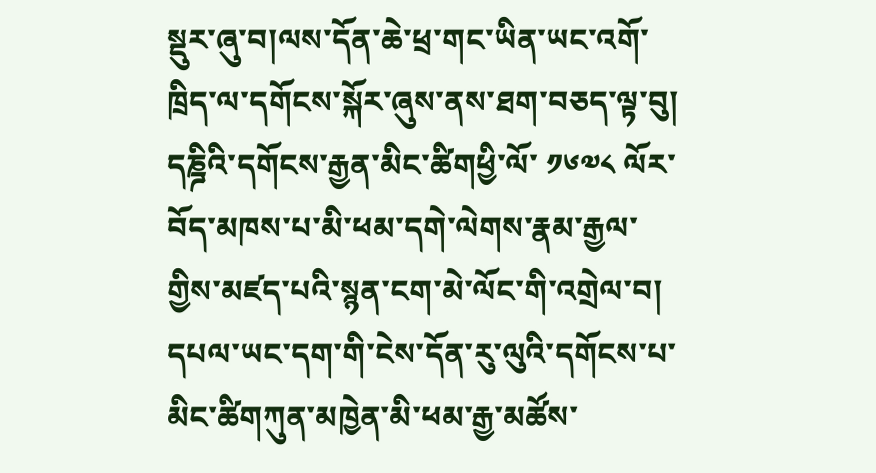སྡུར་ཞུ་བ།ལས་དོན་ཆེ་ཕྲ་གང་ཡིན་ཡང་འགོ་ཁྲིད་ལ་དགོངས་སྐོར་ཞུས་ནས་ཐག་བཅད་ལྟ་བུ།
དཎྜིའི་དགོངས་རྒྱན་མིང་ཚིགཕྱི་ལོ་ ༡༦༧༨ ལོར་བོད་མཁས་པ་མི་ཕམ་དགེ་ལེགས་རྣམ་རྒྱལ་གྱིས་མཛད་པའི་སྙན་ངག་མེ་ལོང་གི་འགྲེལ་བ།
དཔལ་ཡང་དག་གི་ངེས་དོན་རུ་ལུའི་དགོངས་པ་མིང་ཚིགཀུན་མཁྱེན་མི་ཕམ་རྒྱ་མཚོས་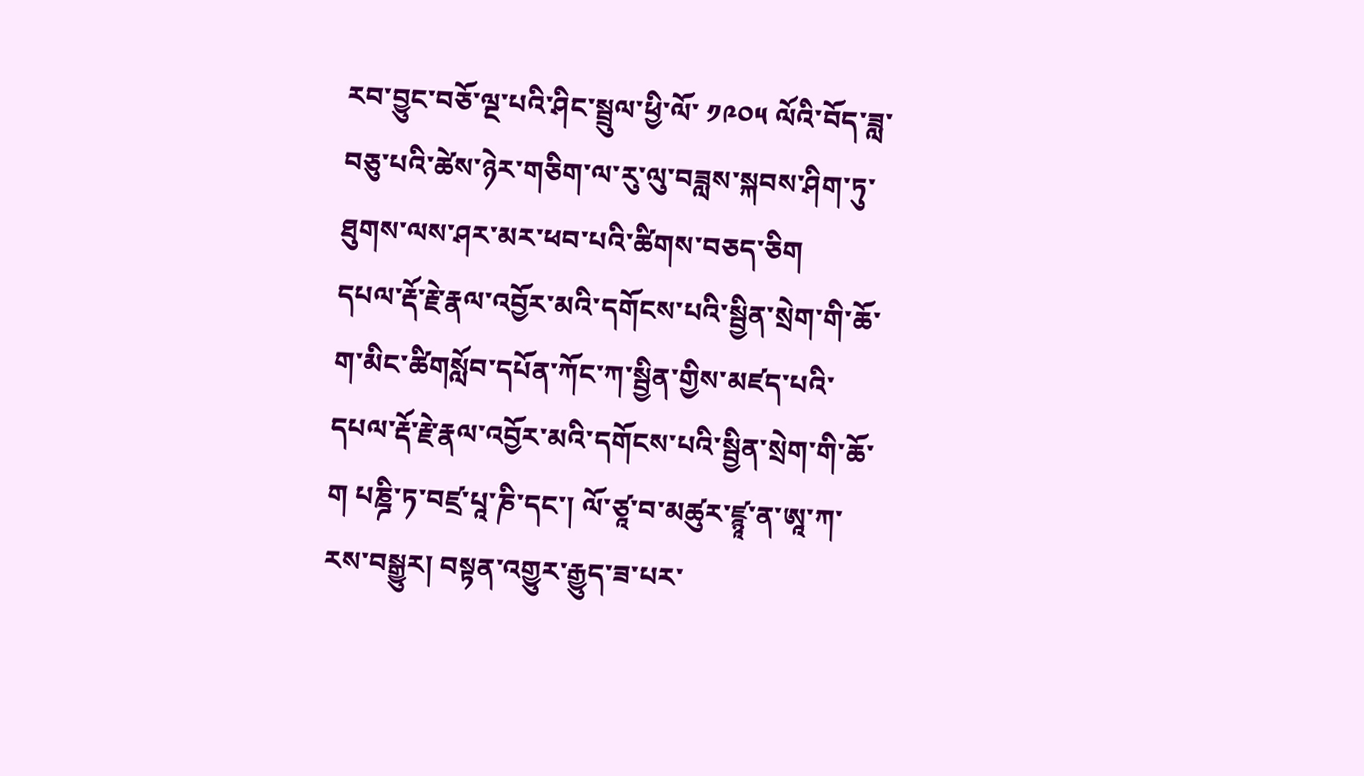རབ་བྱུང་བཅོ་ལྔ་པའི་ཤིང་སྦྲུལ་ཕྱི་ལོ་ ༡༩༠༥ ལོའི་བོད་ཟླ་བཅུ་པའི་ཚེས་ཉེར་གཅིག་ལ་རུ་ལུ་བཟླས་སྐབས་ཤིག་ཏུ་ཐུགས་ལས་ཤར་མར་ཕབ་པའི་ཚིགས་བཅད་ཅིག
དཔལ་རྡོ་རྗེ་རྣལ་འབྱོར་མའི་དགོངས་པའི་སྦྱིན་སྲེག་གི་ཆོ་ག་མིང་ཚིགསློབ་དཔོན་ཀོང་ཀ་སྦྱིན་གྱིས་མཛད་པའི་དཔལ་རྡོ་རྗེ་རྣལ་འབྱོར་མའི་དགོངས་པའི་སྦྱིན་སྲེག་གི་ཆོ་ག པཎྜི་ཏ་བཛྲ་པཱ་ཎི་དང་། ལོ་ཙཱ་བ་མཚུར་ཛྙཱ་ན་ཨཱ་ཀ་རས་བསྒྱུར། བསྟན་འགྱུར་རྒྱུད་ཟ་པར་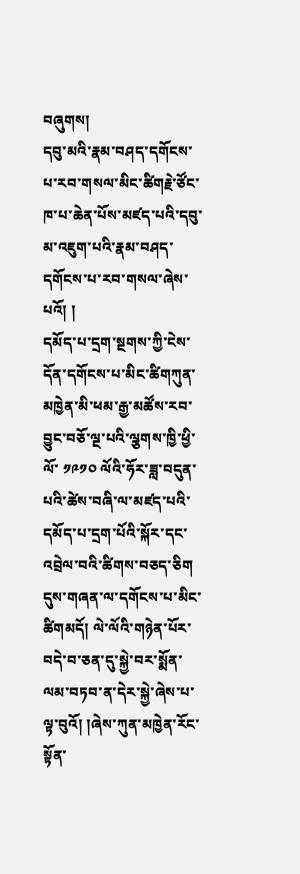བཞུགས།
དབུ་མའི་རྣམ་བཤད་དགོངས་པ་རབ་གསལ་མིང་ཚིགརྗེ་ཙོང་ཁ་པ་ཆེན་པོས་མཛད་པའི་དབུ་མ་འཇུག་པའི་རྣམ་བཤད་དགོངས་པ་རབ་གསལ་ཞེས་པའོ། །
དམོད་པ་དྲག་སྔགས་ཀྱི་ངེས་དོན་དགོངས་པ་མིང་ཚིགཀུན་མཁྱེན་མི་ཕམ་རྒྱ་མཚོས་རབ་བྱུང་བཅོ་ལྔ་པའི་ལྕགས་ཁྱི་ཕྱི་ལོ་ ༡༩༡༠ ལོའི་ཧོར་ཟླ་བདུན་པའི་ཚེས་བཞི་ལ་མཛད་པའི་དམོད་པ་དྲག་པོའི་སྐོར་དང་འབྲེལ་བའི་ཚིགས་བཅད་ཅིག
དུས་གཞན་ལ་དགོངས་པ་མིང་ཚིགམདོ། ལེ་ལོའི་གཉེན་པོར་བདེ་བ་ཅན་དུ་སྐྱེ་བར་སྨོན་ལམ་བཏབ་ན་དེར་སྐྱེ་ཞེས་པ་ལྟ་བུའོ། །ཞེས་ཀུན་མཁྱེན་རོང་སྟོན་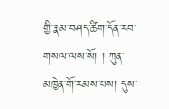གྱི་རྣམ་བཤད་ཚིག་དོན་རབ་གསལ་ལས་སོ། ། ཀུན་མཁྱེན་གོ་རམས་པས། དུས་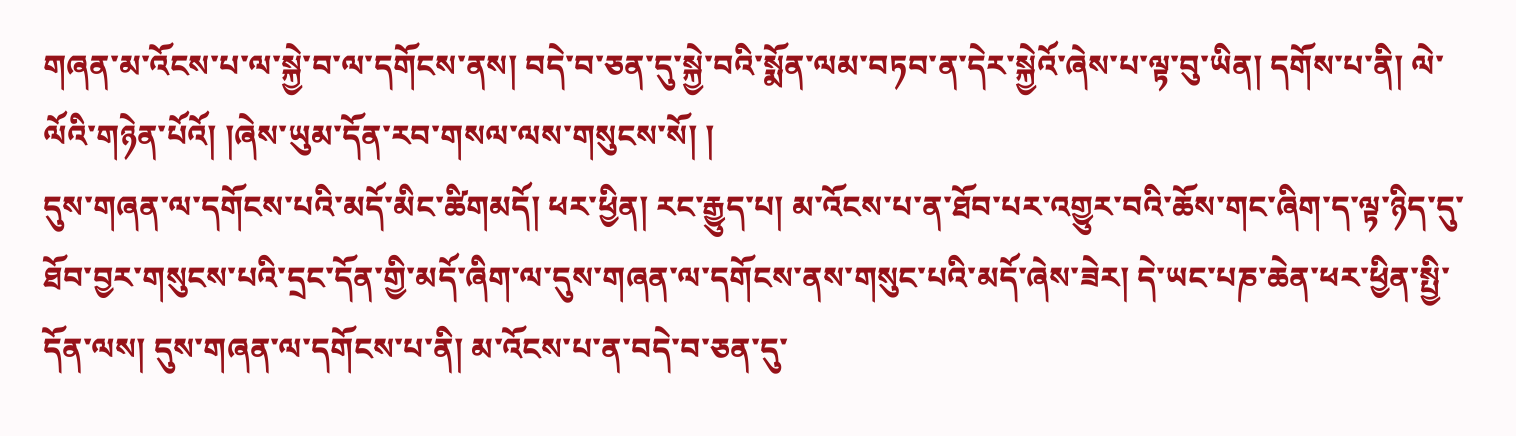གཞན་མ་འོངས་པ་ལ་སྐྱེ་བ་ལ་དགོངས་ནས། བདེ་བ་ཅན་དུ་སྐྱེ་བའི་སྨོན་ལམ་བཏབ་ན་དེར་སྐྱེའོ་ཞེས་པ་ལྟ་བུ་ཡིན། དགོས་པ་ནི། ལེ་ལོའི་གཉེན་པོའོ། །ཞེས་ཡུམ་དོན་རབ་གསལ་ལས་གསུངས་སོ། །
དུས་གཞན་ལ་དགོངས་པའི་མདོ་མིང་ཚིགམདོ། ཕར་ཕྱིན། རང་རྒྱུད་པ། མ་འོངས་པ་ན་ཐོབ་པར་འགྱུར་བའི་ཆོས་གང་ཞིག་ད་ལྟ་ཉིད་དུ་ཐོབ་བྱར་གསུངས་པའི་དྲང་དོན་གྱི་མདོ་ཞིག་ལ་དུས་གཞན་ལ་དགོངས་ནས་གསུང་པའི་མདོ་ཞེས་ཟེར། དེ་ཡང་པཎ་ཆེན་ཕར་ཕྱིན་སྤྱི་དོན་ལས། དུས་གཞན་ལ་དགོངས་པ་ནི། མ་འོངས་པ་ན་བདེ་བ་ཅན་དུ་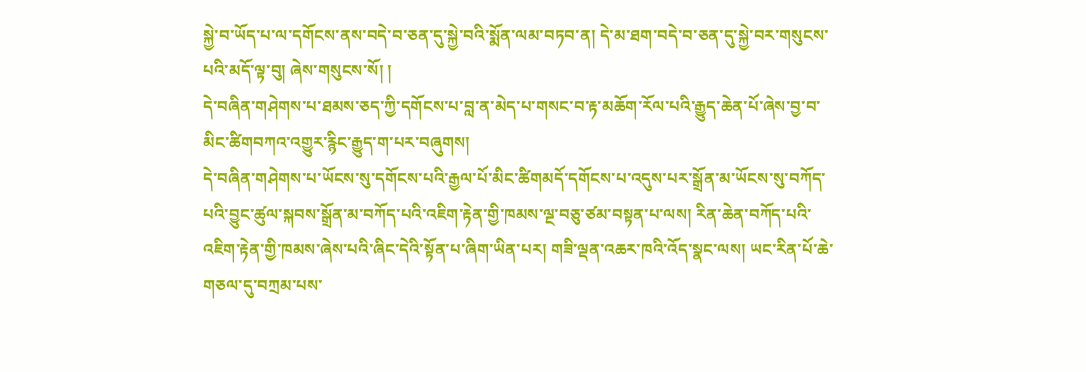སྐྱེ་བ་ཡོད་པ་ལ་དགོངས་ནས་བདེ་བ་ཅན་དུ་སྐྱེ་བའི་སྨོན་ལམ་བཏབ་ན། དེ་མ་ཐག་བདེ་བ་ཅན་དུ་སྐྱེ་བར་གསུངས་པའི་མདོ་ལྟ་བུ། ཞེས་གསུངས་སོ། །
དེ་བཞིན་གཤེགས་པ་ཐམས་ཅད་ཀྱི་དགོངས་པ་བླ་ན་མེད་པ་གསང་བ་རྟ་མཆོག་རོལ་པའི་རྒྱུད་ཆེན་པོ་ཞེས་བྱ་བ་མིང་ཚིགབཀའ་འགྱུར་རྙིང་རྒྱུད་ག་པར་བཞུགས།
དེ་བཞིན་གཤེགས་པ་ཡོངས་སུ་དགོངས་པའི་རྒྱལ་པོ་མིང་ཚིགམདོ་དགོངས་པ་འདུས་པར་སྒྲོན་མ་ཡོངས་སུ་བཀོད་པའི་བྱུང་ཚུལ་སྐབས་སྒྲོན་མ་བཀོད་པའི་འཇིག་རྟེན་གྱི་ཁམས་ལྔ་བཅུ་ཙམ་བསྟན་པ་ལས། རིན་ཆེན་བཀོད་པའི་འཇིག་རྟེན་གྱི་ཁམས་ཞེས་པའི་ཞིང་དེའི་སྟོན་པ་ཞིག་ཡིན་པར། གཟི་ལྡན་འཆར་ཁའི་འོད་སྣང་ལས། ཡང་རིན་པོ་ཆེ་གཅལ་དུ་བཀྲམ་པས་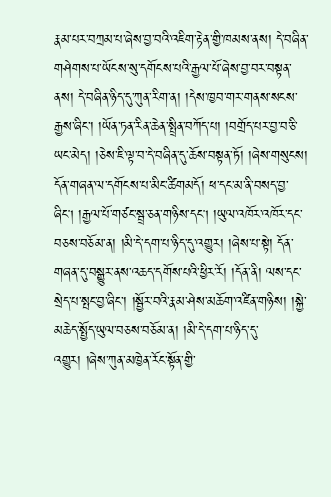རྣམ་པར་བཀྲམ་པ་ཞེས་བྱ་བའི་འཇིག་རྟེན་གྱི་ཁམས་ནས། དེ་བཞིན་གཤེགས་པ་ཡོངས་སུ་དགོངས་པའི་རྒྱལ་པོ་ཞེས་བྱ་བར་བསྟན་ནས། དེ་བཞིན་ཉིད་དུ་ཀུན་རིག་ན། །དེས་ཁྱབ་གར་གནས་སངས་རྒྱས་ཞིང་། །ཡོན་ཏན་རིན་ཆེན་སྤྲིན་བཀོད་པ། །བགྲོད་པར་བྱ་བ་ཅི་ཡང་མེད། །ཅེས་ཇི་ལྟ་བ་དེ་བཞིན་དུ་ཆོས་བསྟན་ཏོ། །ཞེས་གསུངས།
དོན་གཞན་ལ་དགོངས་པ་མིང་ཚིགམདོ། ཕ་དང་མ་ནི་བསད་བྱ་ཞིང། །རྒྱལ་པོ་གཙང་སྦྲ་ཅན་གཉིས་དང། །ཡུལ་འཁོར་འཁོར་དང་བཅས་བཅོམ་ན། །མི་དེ་དག་པ་ཉིད་དུ་འགྱུར། །ཞེས་པ་སྟེ། དོན་གཞན་དུ་བསྒྱུར་ནས་འཆད་དགོས་པའི་ཕྱིར་རོ། །དོན་ནི། ལས་དང་སྲེད་པ་སྤང་བྱ་ཞིང་། །སྦྱོར་བའི་རྣམ་ཤེས་མཆོག་འཛིན་གཉིས། །སྐྱེ་མཆེད་སྤྱོད་ཡུལ་བཅས་བཅོམ་ན། །མི་དེ་དག་པ་ཉིད་དུ་འགྱུར། །ཞེས་ཀུན་མཁྱེན་རོང་སྟོན་གྱི་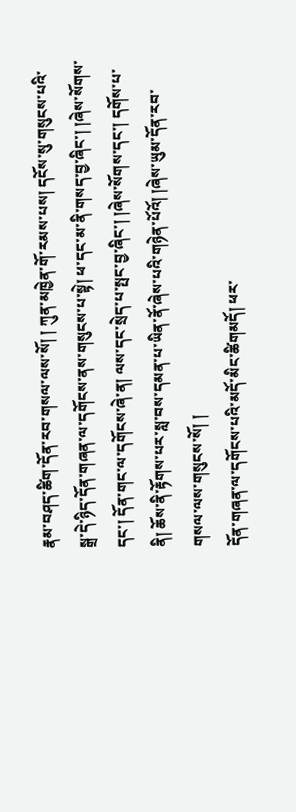རྣམ་བཤད་ཚིག་དོན་རབ་གསལ་ལས་སོ། ། ཀུན་མཁྱེན་གོ་རམས་པས། དངོས་སུ་གསུངས་པའི་སྒྲ་དེ་ཉིད་དོན་གཞན་ལ་དགོངས་ནས་གསུངས་པ་སྟེ། ཕ་དང་མ་ནི་གསད་བྱ་ཞིང་། །ཞེས་སོགས་དང་། དོན་གང་ལ་དགོངས་ཞེ་ན། ལས་དང་སྲེད་པ་སྤང་བྱ་ཞིང་། །ཞེས་སོགས་དང་། དགོས་པ་ནི། ཆོས་ནི་རྟོགས་པར་སླ་བས་དམན་པ་ཡིན་ནོ་ཞེས་པའི་གཉེན་པོའོ། །ཞེས་ཡུམ་དོན་རབ་གསལ་ལས་གསུངས་སོ། །
དོན་གཞན་ལ་དགོངས་པའི་མདོ་མིང་ཚིགམདོ། ཕར་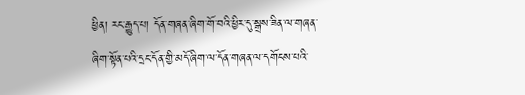ཕྱིན། རང་རྒྱུད་པ། དོན་གཞན་ཞིག་གོ་བའི་ཕྱིར་དུ་སྒྲས་ཟིན་ལ་གཞན་ཞིག་སྟོན་པའི་དྲང་དོན་གྱི་མདོ་ཞིག་ལ་དོན་གཞན་ལ་དགོངས་པའི་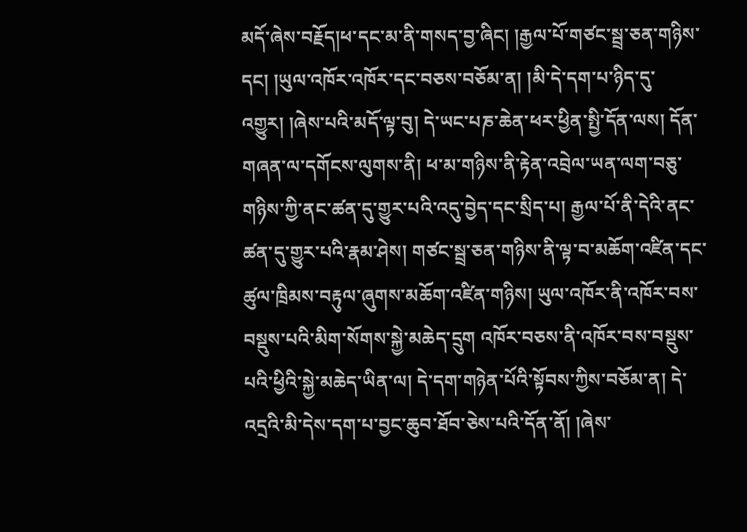མདོ་ཞེས་བརྗོད།ཕ་དང་མ་ནི་གསད་བྱ་ཞིང། །རྒྱལ་པོ་གཙང་སྦྲ་ཅན་གཉིས་དང། །ཡུལ་འཁོར་འཁོར་དང་བཅས་བཅོམ་ན། །མི་དེ་དག་པ་ཉིད་དུ་འགྱུར། །ཞེས་པའི་མདོ་ལྟ་བུ། དེ་ཡང་པཎ་ཆེན་ཕར་ཕྱིན་སྤྱི་དོན་ལས། དོན་གཞན་ལ་དགོངས་ལུགས་ནི། ཕ་མ་གཉིས་ནི་རྟེན་འབྲེལ་ཡན་ལག་བཅུ་གཉིས་ཀྱི་ནང་ཚན་དུ་གྱུར་པའི་འདུ་བྱེད་དང་སྲིད་པ། རྒྱལ་པོ་ནི་དེའི་ནང་ཚན་དུ་གྱུར་པའི་རྣམ་ཤེས། གཙང་སྦྲ་ཅན་གཉིས་ནི་ལྟ་བ་མཆོག་འཛིན་དང་ཚུལ་ཁྲིམས་བརྟུལ་ཞུགས་མཆོག་འཛིན་གཉིས། ཡུལ་འཁོར་ནི་འཁོར་བས་བསྡུས་པའི་མིག་སོགས་སྐྱེ་མཆེད་དྲུག འཁོར་བཅས་ནི་འཁོར་བས་བསྡུས་པའི་ཕྱིའི་སྐྱེ་མཆེད་ཡིན་ལ། དེ་དག་གཉེན་པོའི་སྟོབས་ཀྱིས་བཅོམ་ན། དེ་འདྲའི་མི་དེས་དག་པ་བྱང་ཆུབ་ཐོབ་ཅེས་པའི་དོན་ནོ། །ཞེས་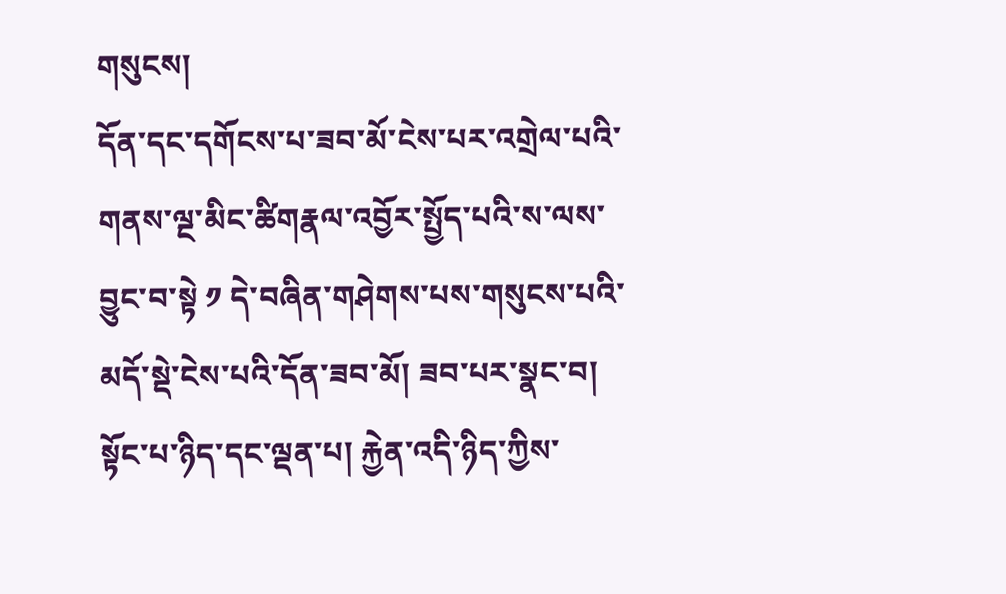གསུངས།
དོན་དང་དགོངས་པ་ཟབ་མོ་ངེས་པར་འགྲེལ་པའི་གནས་ལྔ་མིང་ཚིགརྣལ་འབྱོར་སྤྱོད་པའི་ས་ལས་བྱུང་བ་སྟེ ༡ དེ་བཞིན་གཤེགས་པས་གསུངས་པའི་མདོ་སྡེ་ངེས་པའི་དོན་ཟབ་མོ། ཟབ་པར་སྣང་བ། སྟོང་པ་ཉིད་དང་ལྡན་པ། རྐྱེན་འདི་ཉིད་ཀྱིས་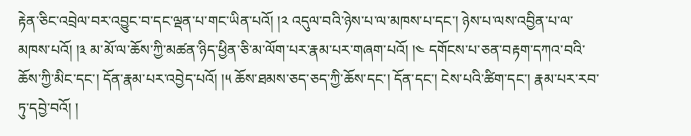རྟེན་ཅིང་འབྲེལ་བར་འབྱུང་བ་དང་ལྡན་པ་གང་ཡིན་པའོ། །༢ འདུལ་བའི་ཉེས་པ་ལ་མཁས་པ་དང་། ཉེས་པ་ལས་འབྱིན་པ་ལ་མཁས་པའོ། །༣ མ་མོ་ལ་ཆོས་ཀྱི་མཚན་ཉིད་ཕྱིན་ཅི་མ་ལོག་པར་རྣམ་པར་གཞག་པའོ། །༤ དགོངས་པ་ཅན་བརྟག་དཀའ་བའི་ཆོས་ཀྱི་མིང་དང་། དོན་རྣམ་པར་འབྱེད་པའོ། །༥ ཆོས་ཐམས་ཅད་ཅད་ཀྱི་ཆོས་དང་། དོན་དང་། ངེས་པའི་ཚིག་དང་། རྣམ་པར་རབ་ཏུ་དབྱེ་བའོ། །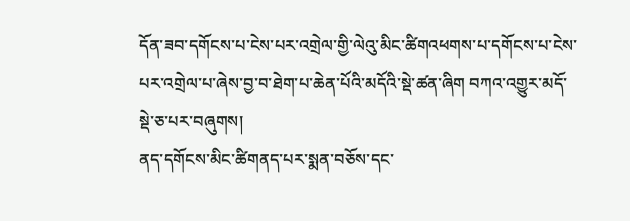དོན་ཟབ་དགོངས་པ་ངེས་པར་འགྲེལ་གྱི་ལེའུ་མིང་ཚིགའཕགས་པ་དགོངས་པ་ངེས་པར་འགྲེལ་པ་ཞེས་བྱ་བ་ཐེག་པ་ཆེན་པོའི་མདོའི་སྡེ་ཚན་ཞིག བཀའ་འགྱུར་མདོ་སྡེ་ཅ་པར་བཞུགས།
ནད་དགོངས་མིང་ཚིགནད་པར་སྨན་བཅོས་དང་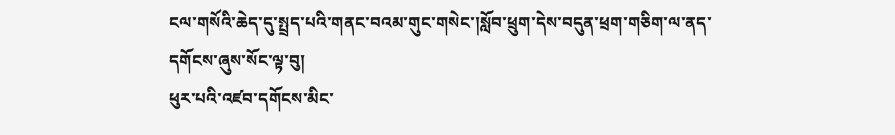ངལ་གསོའི་ཆེད་དུ་སྤྲད་པའི་གནང་བའམ་གུང་གསེང་།སློབ་ཕྲུག་དེས་བདུན་ཕྲག་གཅིག་ལ་ནད་དགོངས་ཞུས་སོང་ལྟ་བུ།
ཕུར་པའི་འཛབ་དགོངས་མིང་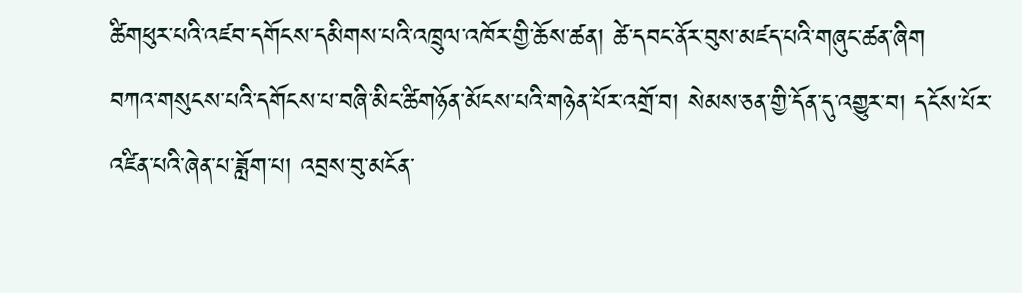ཚིགཕུར་པའི་འཛབ་དགོངས་དམིགས་པའི་འཁྲུལ་འཁོར་གྱི་ཆོས་ཚན། ཚེ་དབང་ནོར་བུས་མཛད་པའི་གཞུང་ཚན་ཞིག
བཀའ་གསུངས་པའི་དགོངས་པ་བཞི་མིང་ཚིགཉོན་མོངས་པའི་གཉེན་པོར་འགྲོ་བ། སེམས་ཅན་གྱི་དོན་དུ་འགྱུར་བ། དངོས་པོར་འཛིན་པའི་ཞེན་པ་ཟློག་པ། འབྲས་བུ་མངོན་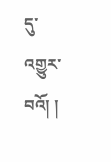དུ་འགྱུར་བའོ། །